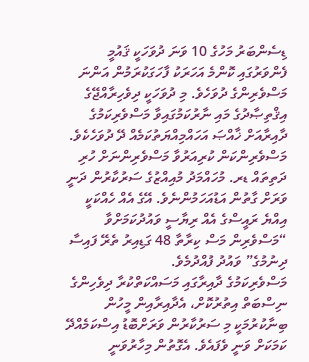ޑިސެންބަރު މަހުގެ 10 ވަނަ ދުވަހަކީ ޤައުމީ ފެންވަރުގައި ކޮންމެ އަހަރަކު ފާހަގަކުރަމުން އަންނަ މަސްވެރިންގެ ދުވަހެވެ. މި ދުވަހަކީ ދިވެހިރާއްޖޭގެ އިޤްތިޞާދުގެ މައި ނާރުކަމުގައިވާ މަސްވެރިކަމުގެ ދާއިރާއަށް ޚާއްޞަ އަހައްމިއްޔަތުކަމެއް ދޭ ދުވަހެކެވެ.
މަސްވެރިންކަން ކުރިއަރުވާ މަސްވެރިންނަށް ހުރި ދަތިތައް ޑރ. މުހައްމަދު މުއިއްޒުގެ ސަރުކާރުން ދަނީ ވަރަށް ގާތުން އަޑުއަހަމުންނެވެ. އޭގެ އެއް ހެއްކަކީ އިއްޔެ ރައީސްގެ އެއް ރިޔާސީ ވައުދުކަމަށްވާ “މަސްވެރިން މަސް ކިރާތާ 48 ގަޑިއިރު ތެރޭ ފައިސާ ދިނުމުގެ” ވައުދު ފުއްދުމެވެ.
މަސްވެރިކަމުގެ ދާއިރާގައި މަސައްކަތްކުރާ ދިވެހިންގެ ނިސްބަތް އިތުރުކޮށް، އެދާއިރާއިން މީހުން ބިނާކުރުމަކީ މި ސަރުކާރުން ވަރަށްބޮޑު އިސްކަމެއްދޭ ކަމަކަށް ވަނީ ވެފައެވެ. އެގޮތުން މިހާރުވަނީ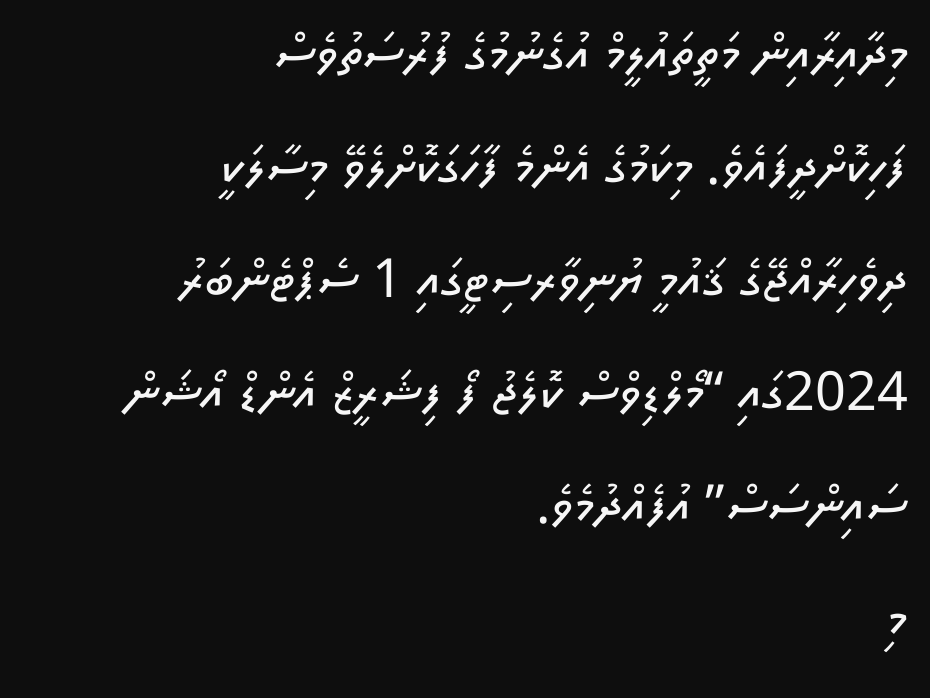މިދާއިރާއިން މަތީތައުލީމް އުގެނުމުގެ ފުރުސަތުވެސް ފަހިކޮށްދީފައެވެ. މިކަމުގެ އެންމެ ފާހަގަކޮށްލެވޭ މިސާލަކީ ދިވެހިރާއްޖޭގެ ޤައުމީ ޔުނިވާރސިޓީގައި 1 ސެޕްޓެންބަރު 2024ގައި “މޯލްޑިވްސް ކޮލެޖު ފޯ ފިޝަރީޒް އެންޑް އޯޝަން ސައިންސަސް” އުފެއްދުމެވެ.
މި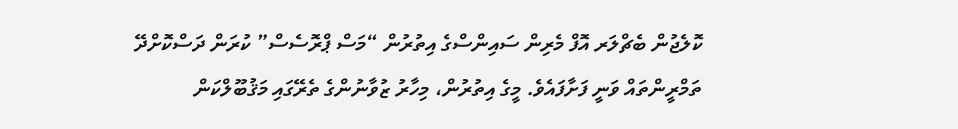ކޮލެޖުން ބެޗްލަރ އޮފް މެރިން ސައިންސްގެ އިތުރުން “މަސް ޕްރޮސެސް” ކުރަން ދަސްކޮށްދޭ ތަމްރީންތައް ވަނީ ފަށާފައެވެ. މީގެ އިތުރުން، މިހާރު ޒުވާނުންގެ ތެރޭގައި މަޤުބޫލްކަން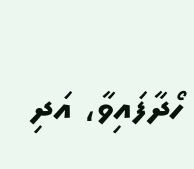ހޯދާފައިވާ، އަދި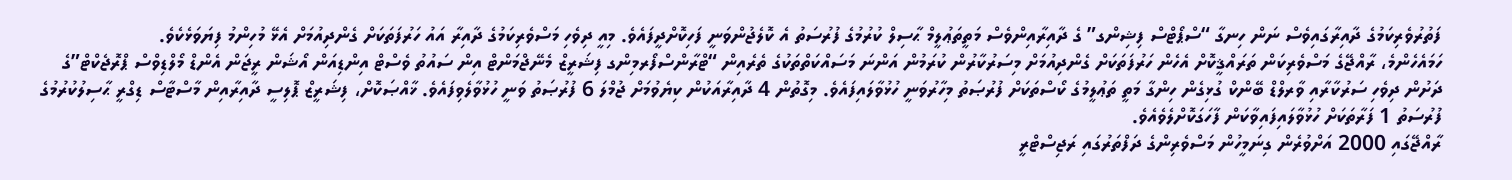ފަތުރުވެރިކަމުގެ ދާއިރާގައިވެސް ނަން ހިނގާ “ސްޕޯޓްސް ފިޝިންގ” ގެ ދާއިރާއިންވެސް މަތީތަޢުލީމް ޙާސިލް ކުރުމުގެ ފުރުސަތު އެ ކޮލެޖުންވަނީ ފަހިކޮށްދީފައެވެ. މިއީ ދިވެހި މަސްވެރިކަމުގެ ދާއިރާ އައު ހަރުފަތަކަށް ގެންދިއުމަށް އެޅޭ މުހިންމު ފިޔަވަޅެކެވެ.
ހަމައެހެންމެ، ރާއްޖޭގެ މަސްވެރިކަން ތަރައްޤީކޮށް އެހެން ހަރުފަތަކަށް ގެންދިއުމަށް މިސަރުކާރުން ކުރަމުން އަންނަ މަސައްކަތްތަކުގެ ތެރެއިން “ޓްރާންސްފޯރމިންގ ފިޝަރީޒް މެނޭޖްމަންޓް އިން ސައުތު ވެސްޓް އިންޑިއަން އޯޝަން ރީޖަން އެންޑް މޯލްޑިވްސް ޕްރޮޖެކްޓް”ގެ ދަށުން ދިވެހި ސަރުކާރާއި ވާރލްޑް ބޭންކް ގުޅިގެން ހިންގާ މަތީ ތަޢުލީމުގެ ކޯސްތަކަށް ފުރުޞަތު މިހާރުވަނީ ހުޅުވާލައިފައެވެ. މިގޮތުން 4 ދާއިރާއަކުން ކިޔެވުމަށް ޖުމްލަ 6 ފުރުޞަތު ވަނީ ހުޅުވާލެވިފައެވެ. ޚާއްޞަކޮށް، ފިޝަރީޒް ޕޮލިސީ ދާއިރާއިން މާސްޓާސް ޑިގްރީ ޙާސިލުކުރުމުގެ ފުރުސަތު 1 ފަރާތަކަށް ހުޅުވާލައިފައިވާކަން ފާހަގަކޮށްލެވެއެވެ.
ރާއްޖޭގައި 2000 އަށްވުރެން ގިނަމީހުން މަސްވެރިންގެ ދަފްތަރުގައި ރަޖިސްޓްރީ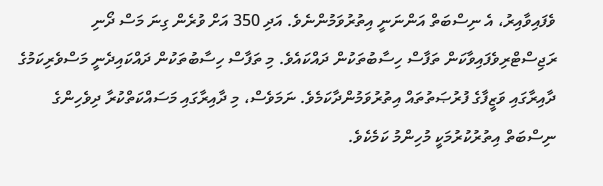ވެފައިވާއިރު، އެ ނިސްބަތް އަންނަނީ އިތުރުވަމުންނެވެ. އަދި 350 އަށް ވުރެން ގިނަ މަސް ދޯނި ރަޖިސްޓްރިވެފައިވާކަން ތަފާސް ހިސާބުތަކުން ދައްކައެވެ. މި ތަފާސް ހިސާބުތަކުން ދައްކައިދެނީ މަސްވެރިކަމުގެ ދާއިރާގައި ވަޒީފާގެ ފުރުޞަތުތައް އިތުރުވަމުންދާކަމެވެ. ނަމަވެސް، މި ދާއިރާގައި މަސައްކަތްކުރާ ދިވެހިންގެ ނިސްބަތް އިތުރުކުރުމަކީ މުހިންމު ކަމެކެވެ.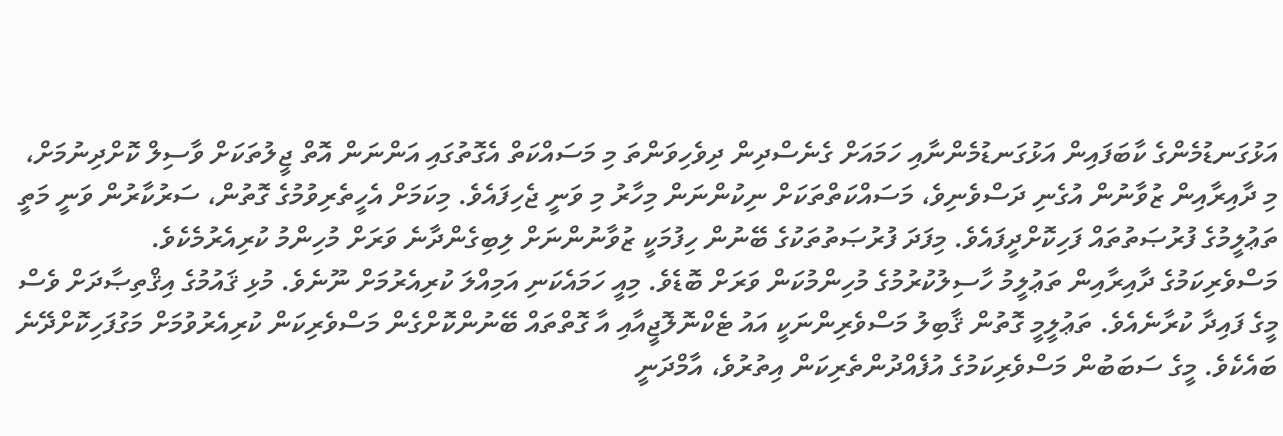އަޅުގަނޑުމެންގެ ކާބަފައިން އަޅުގަނޑުމެންނާއި ހަމައަށް ގެނެސްދިން ދިވެހިވަންތަ މި މަސައްކަތް އެގޮތުގައި އަންނަން އޮތް ޖީލުތަކަށް ވާސިލް ކޮށްދިނުމަށް، މި ދާއިރާއިން ޒުވާނުން އުގެނި ދަސްވެނިވެ، މަސައްކަތްތަކަށް ނިކުންނަން މިހާރު މި ވަނީ ޖެހިފައެވެ. މިކަމަށް އެހީތެރިވުމުގެ ގޮތުން، ސަރުކާރުން ވަނީ މަތީ ތަޢުލީމުގެ ފުރުޞަތުތައް ފަހިކޮށްދީފައެވެ. މިފަދަ ފުރުޞަތުތަކުގެ ބޭނުން ހިފުމަކީ ޒުވާނުންނަށް ލިބިގެންދާނެ ވަރަށް މުހިންމު ކުރިއެރުމެކެވެ.
މަސްވެރިކަމުގެ ދާއިރާއިން ތަޢުލީމު ހާސިލުކުރުމުގެ މުހިންމުކަން ވަރަށް ބޮޑެވެ. މިއީ ހަމައެކަނި އަމިއްލަ ކުރިއެރުމަށް ނޫނެވެ. މުޅި ޤައުމުގެ އިޤްތިޞާދަށް ވެސް މީގެ ފައިދާ ކުރާނެއެވެ. ތަޢުލީމީ ގޮތުން ޤާބިލު މަސްވެރިންނަކީ އައު ޓެކްނޮލޮޖީއާއި އާ ގޮތްތައް ބޭނުންކޮށްގެން މަސްވެރިކަން ކުރިއެރުވުމަށް މަގުފަހިކޮށްދޭނެ ބައެކެވެ. މީގެ ސަބަބުން މަސްވެރިކަމުގެ އުފެއްދުންތެރިކަން އިތުރުވެ، އާމްދަނީ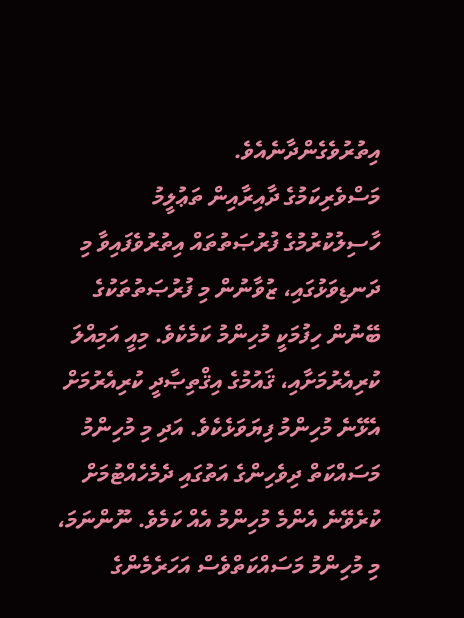އިތުރުވެގެންދާނެއެވެ.
މަސްވެރިކަމުގެ ދާއިރާއިން ތަޢުލީމު ހާސިލުކުރުމުގެ ފުރުޞަތުތައް އިތުރުވެފައިވާ މި ދަނޑިވަޅުގައި، ޒުވާނުން މި ފުރުޞަތުތަކުގެ ބޭނުން ހިފުމަކީ މުހިންމު ކަމެކެވެ. މިއީ އަމިއްލަ ކުރިއެރުމަށާއި، ޤައުމުގެ އިޤްތިޞާދީ ކުރިއެރުމަށް އެޅޭނެ މުހިންމު ފިޔަވަޅެކެވެ. އަދި މި މުހިންމު މަސައްކަތް ދިވެހިންގެ އަތުގައި ދެމެހެއްޓުމަށް ކުރެވޭނެ އެންމެ މުހިންމު އެއް ކަމެވެ. ނޫންނަމަ، މި މުހިންމު މަސައްކަތްވެސް އަހަރެމެންގެ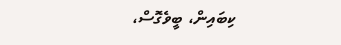ކިބައިން، ބީވެގޮސް،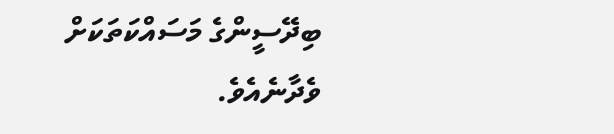ބިދޭސީންގެ މަސައްކަތަކަށް ވެދާނެއެވެ.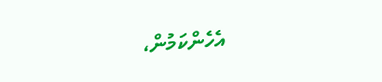އެހެންކަމުން،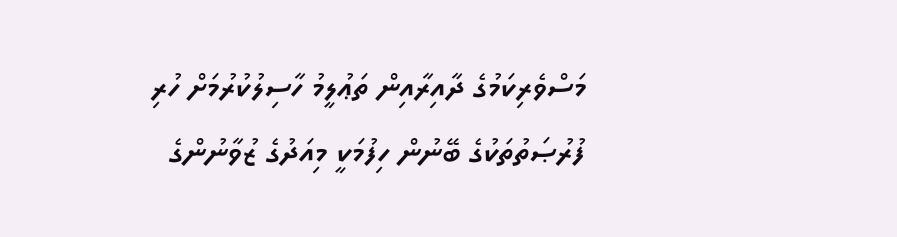މަސްވެރިކަމުގެ ދާއިރާއިން ތަޢުލީމު ހާސިލުކުރުމަށް ހުރި ފުރުޞަތުތަކުގެ ބޭނުން ހިފުމަކީ މިއަދުގެ ޒުވާނުންގެ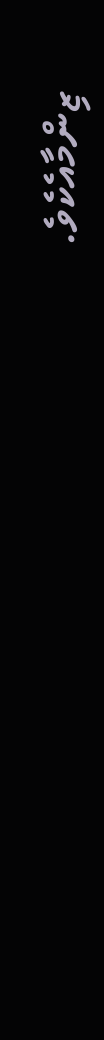ޒިންމާއެކެވެ.